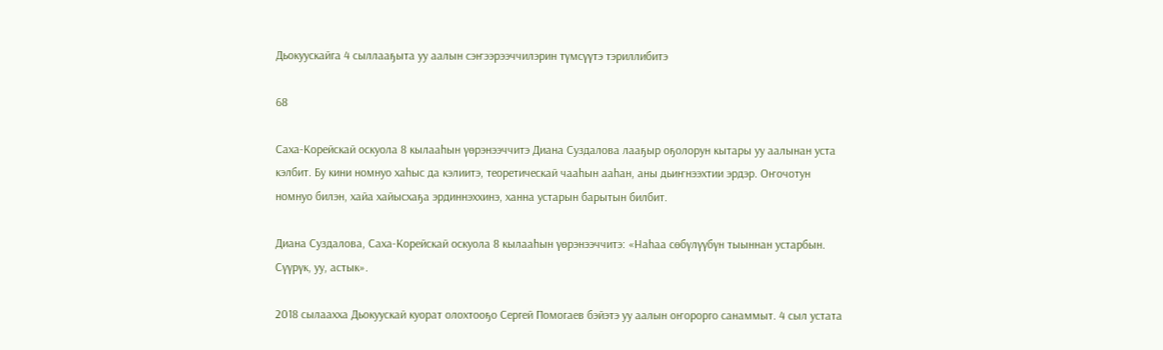Дьокуускайга 4 сыллааҕыта уу аалын сэҥээрээччилэрин түмсүүтэ тэриллибитэ

68

Саха-Корейскай оскуола 8 кылааһын үөрэнээччитэ Диана Суздалова лааҕыр оҕолорун кытары уу аалынан уста кэлбит. Бу кини номнуо хаһыс да кэлиитэ, теоретическай чааһын ааһан, аны дьиҥнээхтии эрдэр. Оҥочотун номнуо билэн, хайа хайысхаҕа эрдиннэххинэ, ханна устарын барытын билбит.

Диана Суздалова, Саха-Корейскай оскуола 8 кылааһын үөрэнээччитэ: «Наһаа сөбүлүүбүн тыыннан устарбын. Сүүрүк, уу, астык».

2018 сылаахха Дьокуускай куорат олохтооҕо Сергей Помогаев бэйэтэ уу аалын оҥорорго санаммыт. 4 сыл устата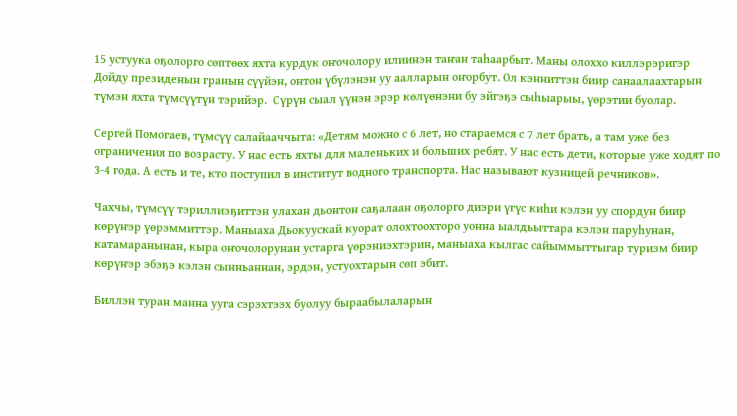15 устуука оҕолорго сөптөөх яхта курдук оҥочолору илиинэн таҥан таһаарбыт. Маны олоххо киллэрэригэр Дойду президенын гранын сүүйэн, онтон үбүлэнэн уу аалларын оҥорбут. Ол кэнниттэн биир санаалаахтарын түмэн яхта түмсүүтүн тэрийэр.  Сүрүн сыал үүнэн эрэр көлүөнэни бу эйгэҕэ сыһыарыы, үөрэтии буолар.

Сергей Помогаев, түмсүү салайааччыта: «Детям можно с 6 лет, но стараемся с 7 лет брать, а там уже без ограничения по возрасту. У нас есть яхты для маленьких и больших ребят. У нас есть дети, которые уже ходят по 3-4 года. А есть и те, кто поступил в институт водного транспорта. Нас называют кузницей речников».

Чахчы, түмсүү тэриллиэҕиттэн улахан дьонтон саҕалаан оҕолорго диэри үгүс киһи кэлэн уу спордун биир көрүҥэр үөрэммиттэр. Маныаха Дьокуускай куорат олохтоохторо уонна ыалдьыттара кэлэн паруһунан, катамаранынан, кыра оҥочолорунан устарга үөрэниэхтэрин, маныаха кылгас сайыммыттыгар туризм биир көрүҥэр эбэҕэ кэлэн сынньаннан, эрдэн, устуохтарын сөп эбит.

Биллэн туран манна ууга сэрэхтээх буолуу быраабылаларын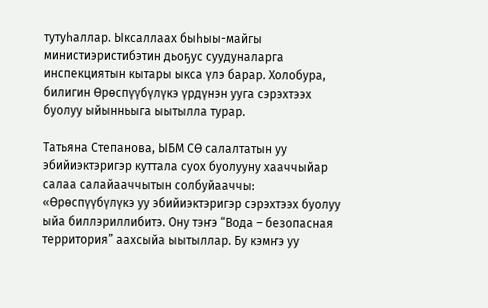тутуһаллар. Ыксаллаах быһыы-майгы министиэристибэтин дьоҕус суудуналарга инспекциятын кытары ыкса үлэ барар. Холобура, билигин Өрөспүүбүлүкэ үрдүнэн ууга сэрэхтээх буолуу ыйынньыга ыытылла турар.

Татьяна Степанова, ЫБМ СӨ салалтатын уу эбийиэктэригэр куттала суох буолууну хааччыйар салаа салайааччытын солбуйааччы: «Өрөспүүбүлүкэ уу эбийиэктэригэр сэрэхтээх буолуу ыйа биллэриллибитэ. Ону тэҥэ “Вода – безопасная территория” аахсыйа ыытыллар. Бу кэмҥэ уу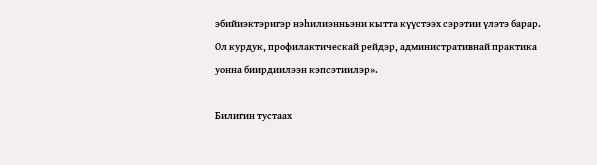эбийиэктэригэр нэһилиэнньэни кытта күүстээх сэрэтии үлэтэ барар. Ол курдук, профилактическай рейдэр, административнай практика уонна биирдиилээн кэпсэтиилэр».

Билигин тустаах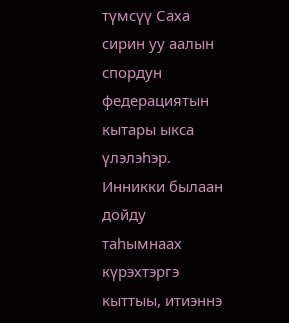түмсүү Саха сирин уу аалын спордун федерациятын кытары ыкса үлэлэһэр. Инникки былаан дойду таһымнаах күрэхтэргэ кыттыы, итиэннэ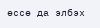өссө да элбэх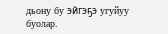дьону бу эйгэҕэ угуйуу буолар.